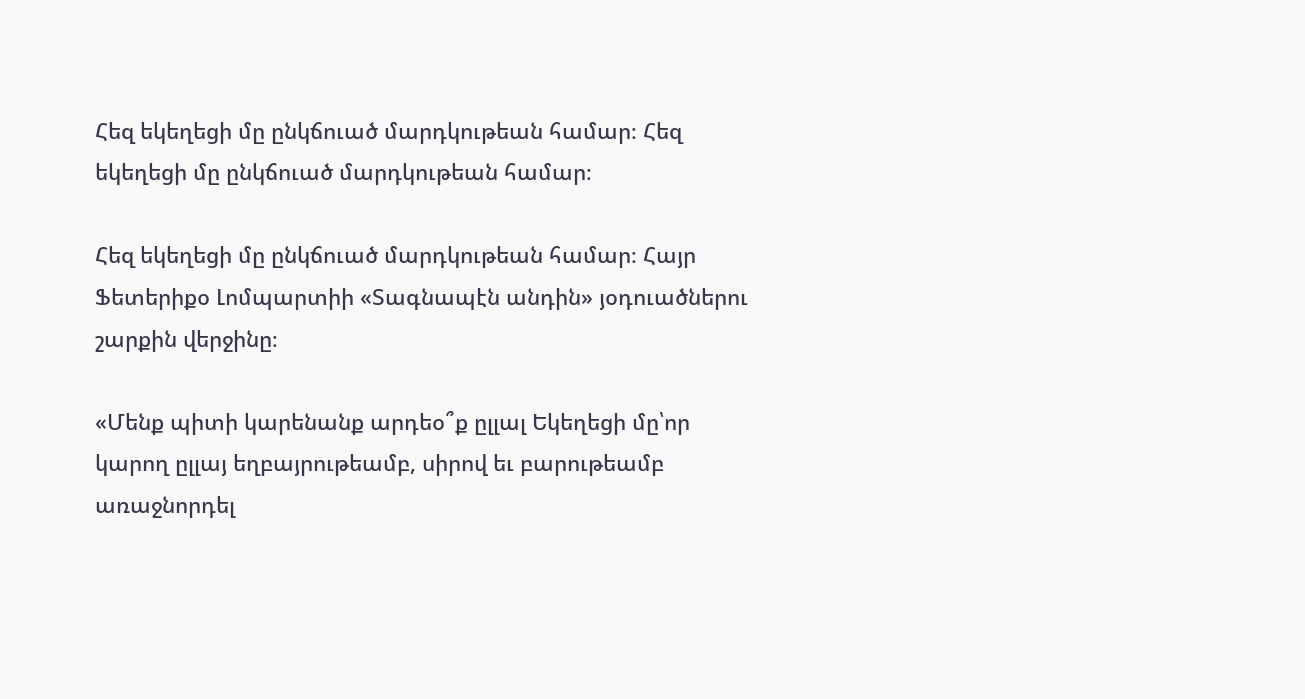Հեզ եկեղեցի մը ընկճուած մարդկութեան համար։ Հեզ եկեղեցի մը ընկճուած մարդկութեան համար։

Հեզ եկեղեցի մը ընկճուած մարդկութեան համար։ Հայր Ֆետերիքօ Լոմպարտիի «Տագնապէն անդին» յօդուածներու շարքին վերջինը։

«Մենք պիտի կարենանք արդեօ՞ք ըլլալ Եկեղեցի մը՝որ կարող ըլլայ եղբայրութեամբ, սիրով եւ բարութեամբ առաջնորդել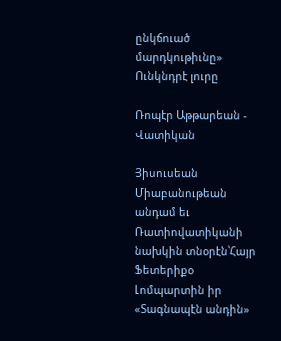ընկճուած մարդկութիւնը»
Ունկնդրէ լուրը

Ռոպէր Աթթարեան - Վատիկան

Յիսուսեան Միաբանութեան անդամ եւ Ռատիովատիկանի նախկին տնօրէն՝Հայր Ֆետերիքօ Լոմպարտին իր «Տագնապէն անդին»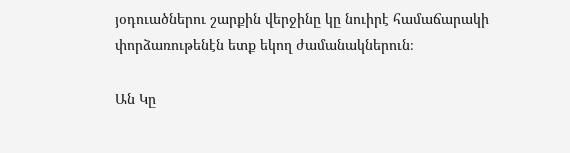յօդուածներու շարքին վերջինը կը նուիրէ համաճարակի փորձառութենէն ետք եկող ժամանակներուն։

Ան Կը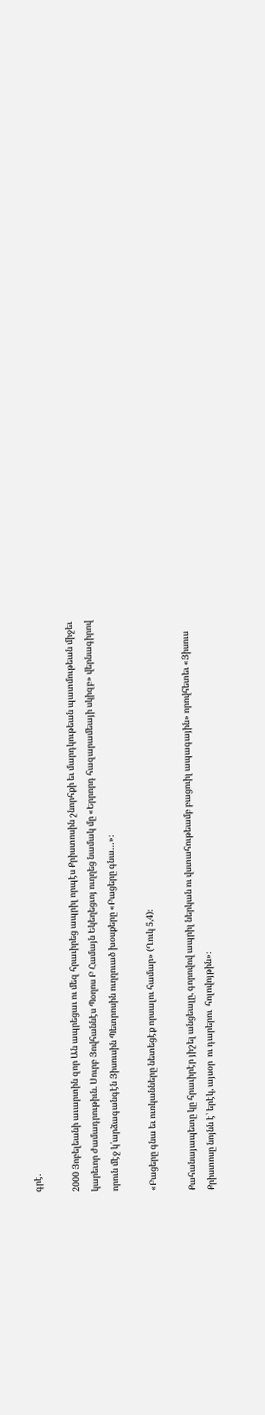գրէ.

2000 Յոբելեանի աւարտին զոր Ան ապրեցաւ ու մեզ հրաւիրեց ապրիլ որպէս Քրիստոսին շնորհքի եւ մարդկութեան պատմութեան միջեւ կարեւոր ժամադրութիւն. Սուրբ Յովհաննէս Պօղոս Բ Համայն Եկեղեցւոյ ուղղեց նամակ մը «Երրորդ հազարամեայի սկիզբ» վերնագիրով որուն մէջ կ՛արձագանգէն Յիսուսին Պետրոսին ուղղուած խօսքերը «Բացերը գնա…»։

«Բացերը գնա եւ ուռկանները նետեցէք որսալու համար» (Ղուկ 5,4)։

Քահանայապետը կը հրաւիրէր յիշել անցեալը, գորովով ապրիլ ներկան ու վստահութեամբ բացուիլ ապագային» որովհետեւ «Յիսուս Քրիստոսը նոյնն է՝ երէկ, այսօր  ու դարերու  հոլովոյթին»։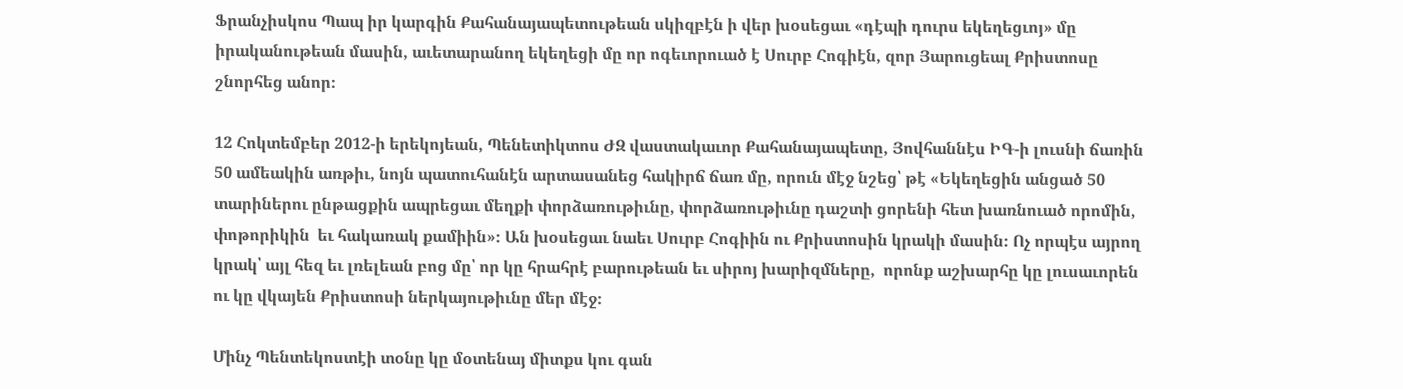Ֆրանչիսկոս Պապ իր կարգին Քահանայապետութեան սկիզբէն ի վեր խօսեցաւ «դէպի դուրս եկեղեցւոյ» մը իրականութեան մասին, աւետարանող եկեղեցի մը որ ոգեւորուած է Սուրբ Հոգիէն, զոր Յարուցեալ Քրիստոսը շնորհեց անոր։

12 Հոկտեմբեր 2012-ի երեկոյեան, Պենետիկտոս ԺԶ վաստակաւոր Քահանայապետը, Յովհաննէս ԻԳ-ի լուսնի ճառին 50 ամեակին առթիւ, նոյն պատուհանէն արտասանեց հակիրճ ճառ մը, որուն մէջ նշեց՝ թէ «Եկեղեցին անցած 50 տարիներու ընթացքին ապրեցաւ մեղքի փորձառութիւնը, փորձառութիւնը դաշտի ցորենի հետ խառնուած որոմին, փոթորիկին  եւ հակառակ քամիին»։ Ան խօսեցաւ նաեւ Սուրբ Հոգիին ու Քրիստոսին կրակի մասին։ Ոչ որպէս այրող կրակ՝ այլ հեզ եւ լռելեան բոց մը՝ որ կը հրահրէ բարութեան եւ սիրոյ խարիզմները,  որոնք աշխարհը կը լուսաւորեն ու կը վկայեն Քրիստոսի ներկայութիւնը մեր մէջ։

Մինչ Պենտեկոստէի տօնը կը մօտենայ միտքս կու գան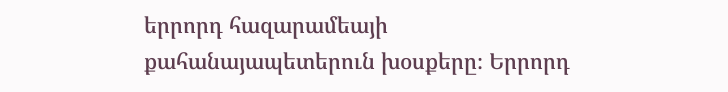երրորդ հազարամեայի քահանայապետերուն խօսքերը։ Երրորդ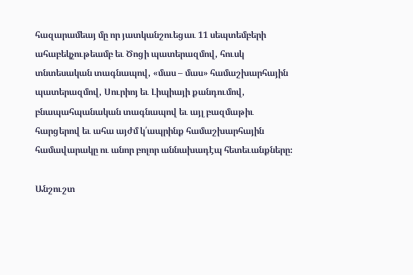հազարամեայ մը որ յատկանշուեցաւ 11 սեպտեմբերի ահաբեկչութեամբ եւ Ծոցի պատերազմով, հուսկ  տնտեսական տագնապով, «մաս – մաս» համաշխարհային պատերազմով, Սուրիոյ եւ Լիպիայի քանդումով, բնապահպանական տագնապով եւ այլ բազմաթիւ հարցերով եւ ահա այժմ կ՛ապրինք համաշխարհային համավարակը ու անոր բոլոր աննախադէպ հետեւանքները։

Անշուշտ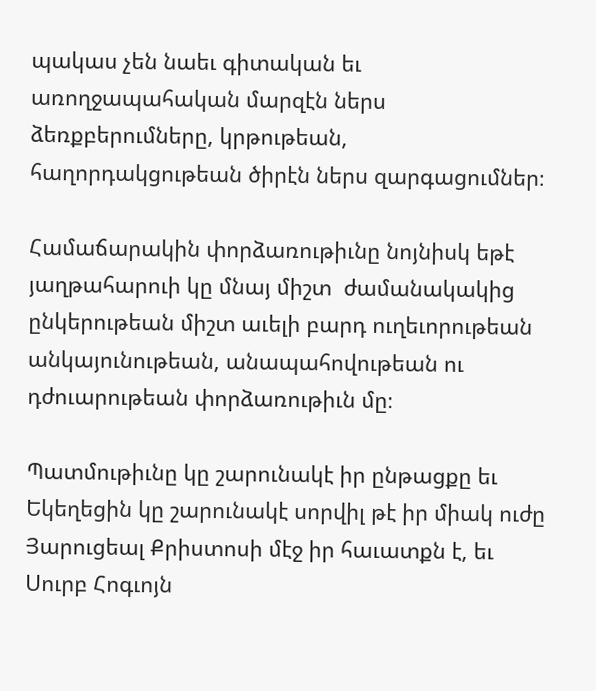պակաս չեն նաեւ գիտական եւ առողջապահական մարզէն ներս ձեռքբերումները, կրթութեան, հաղորդակցութեան ծիրէն ներս զարգացումներ։

Համաճարակին փորձառութիւնը նոյնիսկ եթէ յաղթահարուի կը մնայ միշտ  ժամանակակից ընկերութեան միշտ աւելի բարդ ուղեւորութեան անկայունութեան, անապահովութեան ու դժուարութեան փորձառութիւն մը։

Պատմութիւնը կը շարունակէ իր ընթացքը եւ Եկեղեցին կը շարունակէ սորվիլ թէ իր միակ ուժը Յարուցեալ Քրիստոսի մէջ իր հաւատքն է, եւ Սուրբ Հոգւոյն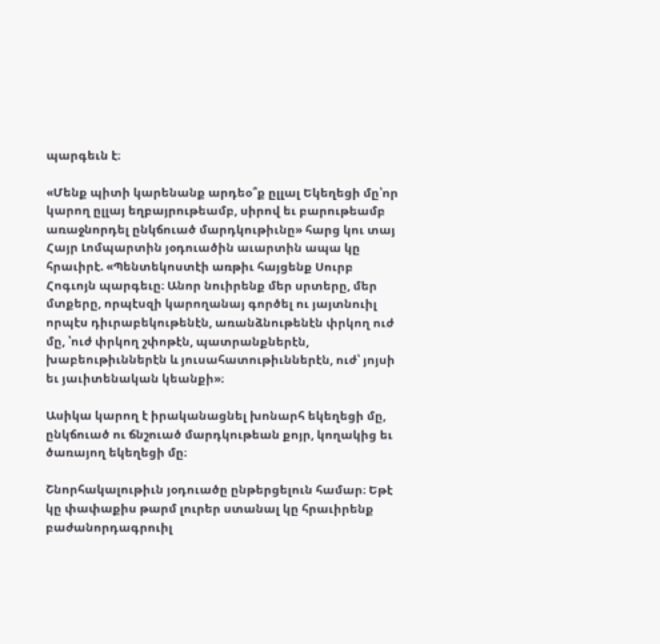պարգեւն է։

«Մենք պիտի կարենանք արդեօ՞ք ըլլալ Եկեղեցի մը՝որ կարող ըլլայ եղբայրութեամբ, սիրով եւ բարութեամբ  առաջնորդել ընկճուած մարդկութիւնը» հարց կու տայ Հայր Լոմպարտին յօդուածին աւարտին ապա կը հրաւիրէ. «Պենտեկոստէի առթիւ հայցենք Սուրբ Հոգւոյն պարգեւը։ Անոր նուիրենք մեր սրտերը, մեր մտքերը, որպէսզի կարողանայ գործել ու յայտնուիլ որպէս դիւրաբեկութենէն, առանձնութենէն փրկող ուժ մը, ՝ուժ փրկող շփոթէն, պատրանքներէն, խաբեութիւններէն և յուսահատութիւններէն, ուժ՝ յոյսի եւ յաւիտենական կեանքի»։

Ասիկա կարող է իրականացնել խոնարհ եկեղեցի մը, ընկճուած ու ճնշուած մարդկութեան քոյր, կողակից եւ ծառայող եկեղեցի մը։

Շնորհակալութիւն յօդուածը ընթերցելուն համար։ Եթէ կը փափաքիս թարմ լուրեր ստանալ կը հրաւիրենք բաժանորդագրուիլ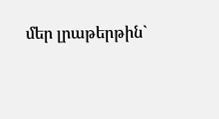մեր լրաթերթին`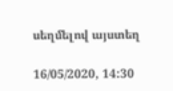սեղմելով այստեղ

16/05/2020, 14:30